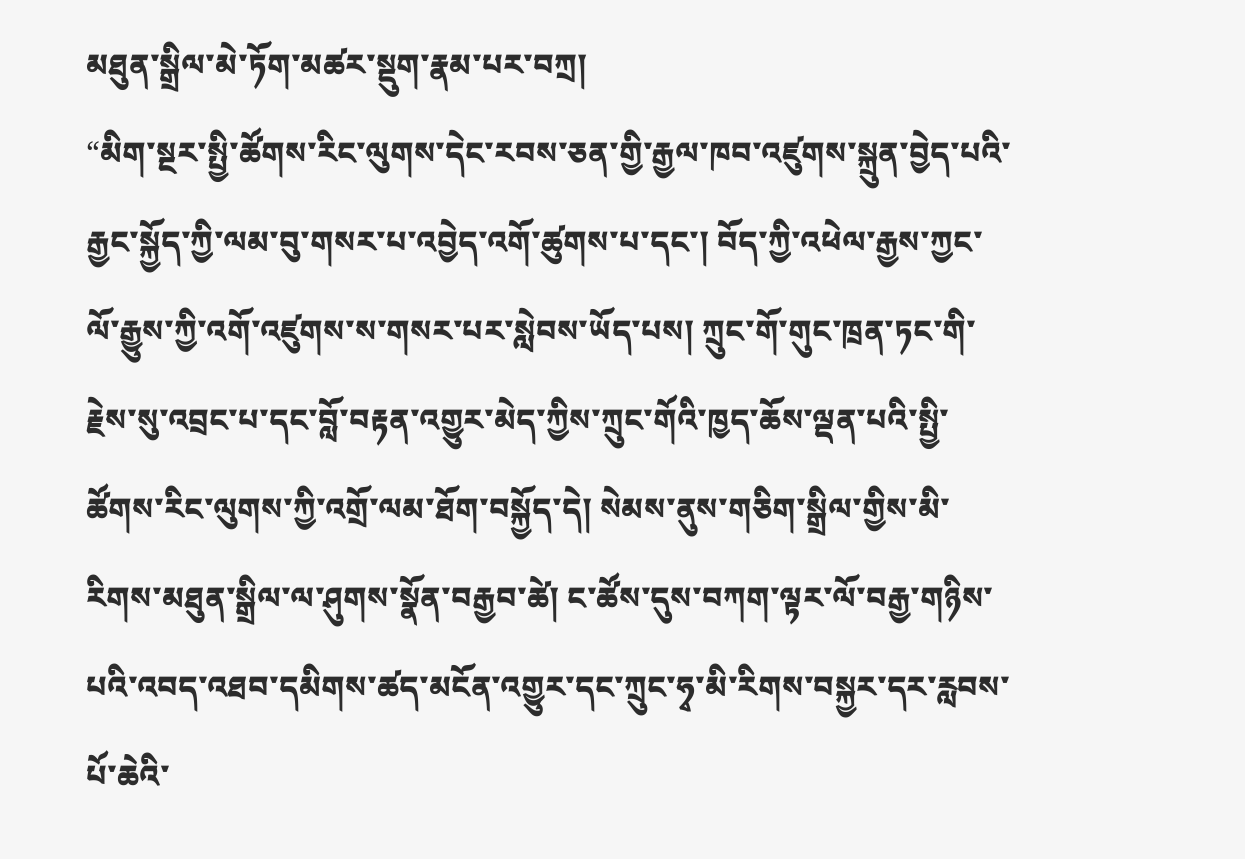མཐུན་སྒྲིལ་མེ་ཏོག་མཚར་སྡུག་རྣམ་པར་བཀྲ།
“མིག་སྔར་སྤྱི་ཚོགས་རིང་ལུགས་དེང་རབས་ཅན་གྱི་རྒྱལ་ཁབ་འཛུགས་སྐྲུན་བྱེད་པའི་རྒྱང་སྐྱོད་ཀྱི་ལམ་བུ་གསར་པ་འབྱེད་འགོ་ཚུགས་པ་དང་། བོད་ཀྱི་འཕེལ་རྒྱས་ཀྱང་ལོ་རྒྱུས་ཀྱི་འགོ་འཛུགས་ས་གསར་པར་སླེབས་ཡོད་པས། ཀྲུང་གོ་གུང་ཁྲན་ཏང་གི་རྗེས་སུ་འབྲང་པ་དང་བློ་བརྟན་འགྱུར་མེད་ཀྱིས་ཀྲུང་གོའི་ཁྱད་ཆོས་ལྡན་པའི་སྤྱི་ཚོགས་རིང་ལུགས་ཀྱི་འགྲོ་ལམ་ཐོག་བསྐྱོད་དེ། སེམས་ནུས་གཅིག་སྒྲིལ་གྱིས་མི་རིགས་མཐུན་སྒྲིལ་ལ་ཤུགས་སྣོན་བརྒྱབ་ཚེ། ང་ཚོས་དུས་བཀག་ལྟར་ལོ་བརྒྱ་གཉིས་པའི་འབད་འཐབ་དམིགས་ཚད་མངོན་འགྱུར་དང་ཀྲུང་ཧྭ་མི་རིགས་བསྐྱར་དར་རླབས་པོ་ཆེའི་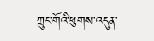ཀྲུང་གོའི་ཕུགས་འདུན་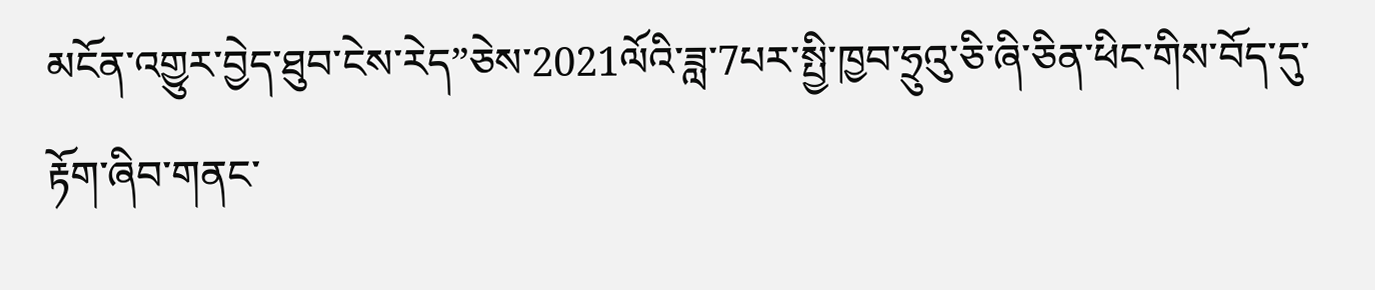མངོན་འགྱུར་བྱེད་ཐུབ་ངེས་རེད”ཅེས་2021ལོའི་ཟླ་7པར་སྤྱི་ཁྱབ་ཧྲུའུ་ཅི་ཞི་ཅིན་ཕིང་གིས་བོད་དུ་རྟོག་ཞིབ་གནང་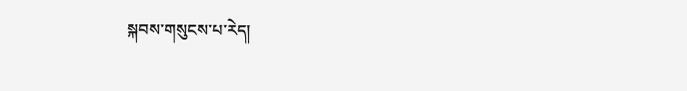སྐབས་གསུངས་པ་རེད།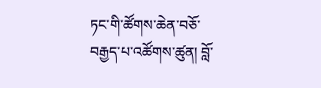ཏང་གི་ཚོགས་ཆེན་བཅོ་བརྒྱད་པ་འཚོགས་ཚུན། བློ་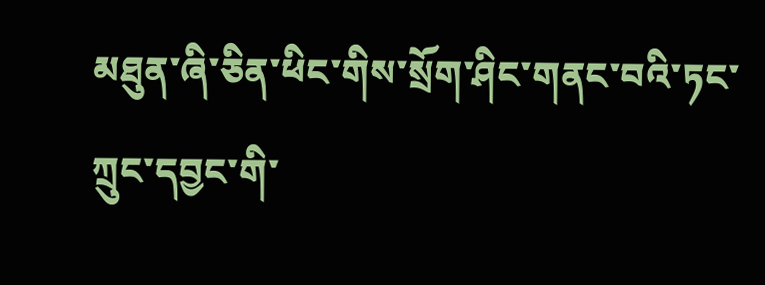མཐུན་ཞི་ཅིན་ཕིང་གིས་སྲོག་ཤིང་གནང་བའི་ཏང་ཀྲུང་དབྱང་གི་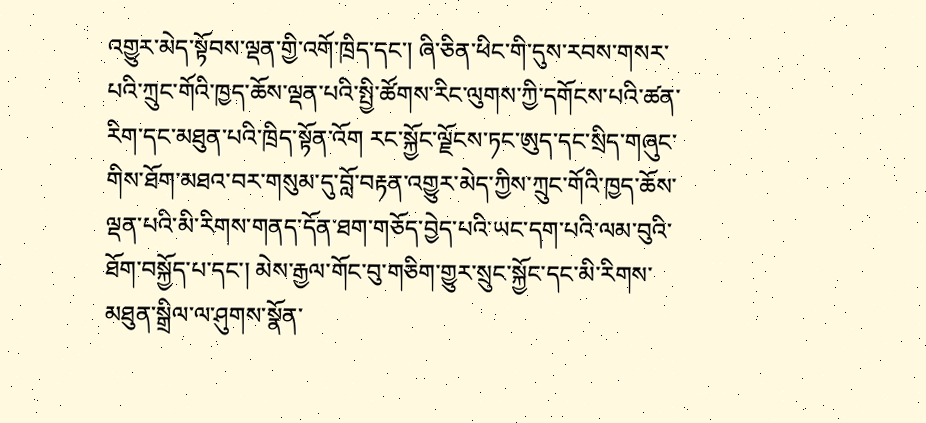འགྱུར་མེད་སྟོབས་ལྡན་གྱི་འགོ་ཁྲིད་དང་། ཞི་ཅིན་ཕིང་གི་དུས་རབས་གསར་པའི་ཀྲུང་གོའི་ཁྱད་ཆོས་ལྡན་པའི་སྤྱི་ཚོགས་རིང་ལུགས་ཀྱི་དགོངས་པའི་ཚན་རིག་དང་མཐུན་པའི་ཁྲིད་སྟོན་འོག རང་སྐྱོང་ལྗོངས་ཏང་ཨུད་དང་སྲིད་གཞུང་གིས་ཐོག་མཐའ་བར་གསུམ་དུ་བློ་བརྟན་འགྱུར་མེད་ཀྱིས་ཀྲུང་གོའི་ཁྱད་ཆོས་ལྡན་པའི་མི་རིགས་གནད་དོན་ཐག་གཅོད་བྱེད་པའི་ཡང་དག་པའི་ལམ་བུའི་ཐོག་བསྐྱོད་པ་དང་། མེས་རྒྱལ་གོང་བུ་གཅིག་གྱུར་སྲུང་སྐྱོང་དང་མི་རིགས་མཐུན་སྒྲིལ་ལ་ཤུགས་སྣོན་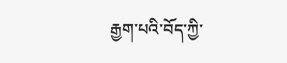རྒྱག་པའི་བོད་ཀྱི་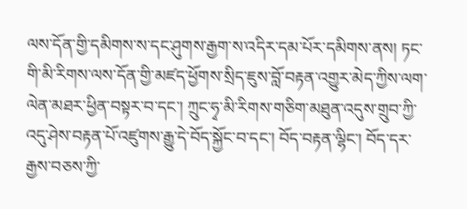ལས་དོན་གྱི་དམིགས་ས་དང་ཤུགས་རྒྱག་ས་འདིར་དམ་པོར་དམིགས་ནས། ཏང་གི་མི་རིགས་ལས་དོན་གྱི་མཛད་ཕྱོགས་སྲིད་ཇུས་བློ་བརྟན་འགྱུར་མེད་ཀྱིས་ལག་ལེན་མཐར་ཕྱིན་བསྟར་བ་དང་། ཀྲུང་ཧྭ་མི་རིགས་གཅིག་མཐུན་འདུས་གྲུབ་ཀྱི་འདུ་ཤེས་བརྟན་པོ་འཛུགས་རྒྱུ་དེ་བོད་སྐྱོང་བ་དང་། བོད་བརྟན་ལྷིང་། བོད་དར་རྒྱས་བཅས་ཀྱི་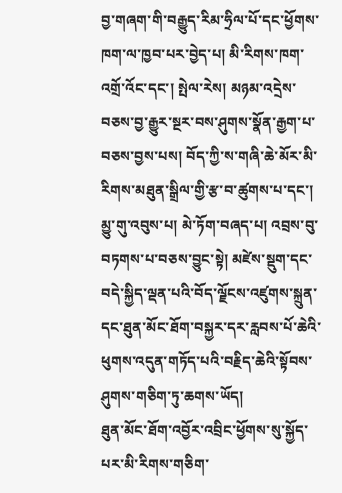བྱ་གཞག་གི་བརྒྱུད་རིམ་ཧྲིལ་པོ་དང་ཕྱོགས་ཁག་ལ་ཁྱབ་པར་བྱེད་པ། མི་རིགས་ཁག་འགྲོ་འོང་དང་། སྤེལ་རེས། མཉམ་འདྲེས་བཅས་བྱ་རྒྱུར་སྔར་བས་ཤུགས་སྣོན་རྒྱག་པ་བཅས་བྱས་པས། བོད་ཀྱི་ས་གཞི་ཆེ་མོར་མི་རིགས་མཐུན་སྒྲིལ་གྱི་རྩ་བ་ཚུགས་པ་དང་། མྱུ་གུ་འབུས་པ། མེ་ཏོག་བཞད་པ། འབྲས་བུ་བཏགས་པ་བཅས་བྱུང་སྟེ། མཛེས་སྡུག་དང་བདེ་སྐྱིད་ལྡན་པའི་བོད་ལྗོངས་འཛུགས་སྐྲུན་དང་ཐུན་མོང་ཐོག་བསྐྱར་དར་རླབས་པོ་ཆེའི་ཕུགས་འདུན་གཏོད་པའི་བརྗིད་ཆེའི་སྟོབས་ཤུགས་གཅིག་ཏུ་ཆགས་ཡོད།
ཐུན་མོང་ཐོག་འབྱོར་འབྲིང་ཕྱོགས་སུ་སྐྱོད་པར་མི་རིགས་གཅིག་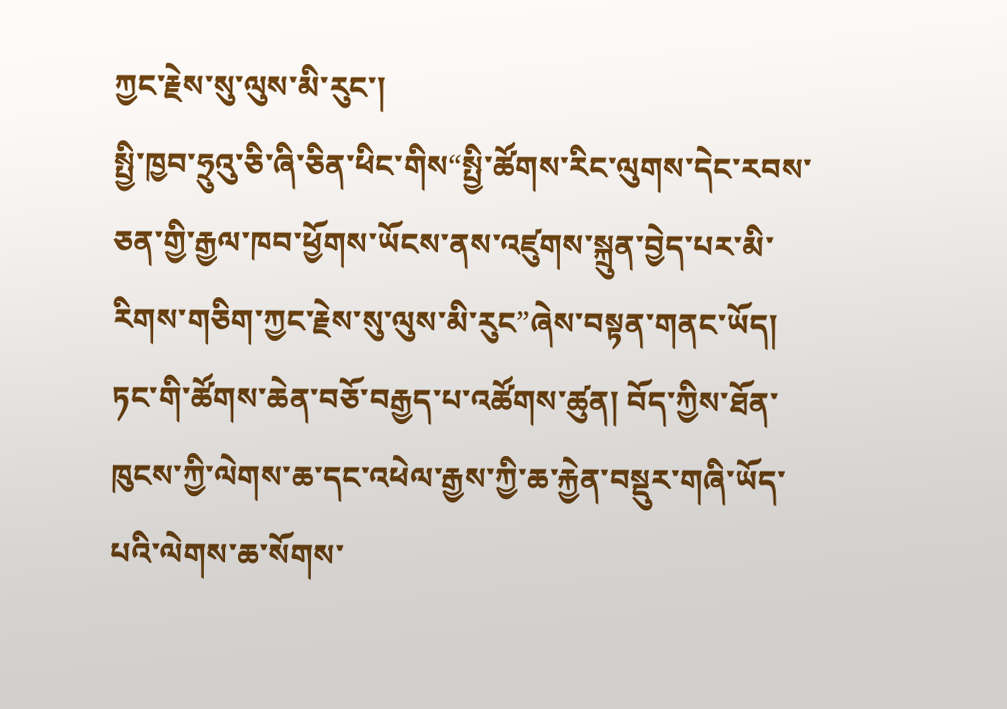ཀྱང་རྗེས་སུ་ལུས་མི་རུང་།
སྤྱི་ཁྱབ་ཧྲུའུ་ཅི་ཞི་ཅིན་ཕིང་གིས“སྤྱི་ཚོགས་རིང་ལུགས་དེང་རབས་ཅན་གྱི་རྒྱལ་ཁབ་ཕྱོགས་ཡོངས་ནས་འཛུགས་སྐྲུན་བྱེད་པར་མི་རིགས་གཅིག་ཀྱང་རྗེས་སུ་ལུས་མི་རུང”ཞེས་བསྟན་གནང་ཡོད།
ཏང་གི་ཚོགས་ཆེན་བཅོ་བརྒྱད་པ་འཚོགས་ཚུན། བོད་ཀྱིས་ཐོན་ཁུངས་ཀྱི་ལེགས་ཆ་དང་འཕེལ་རྒྱས་ཀྱི་ཆ་རྐྱེན་བསྡུར་གཞི་ཡོད་པའི་ལེགས་ཆ་སོགས་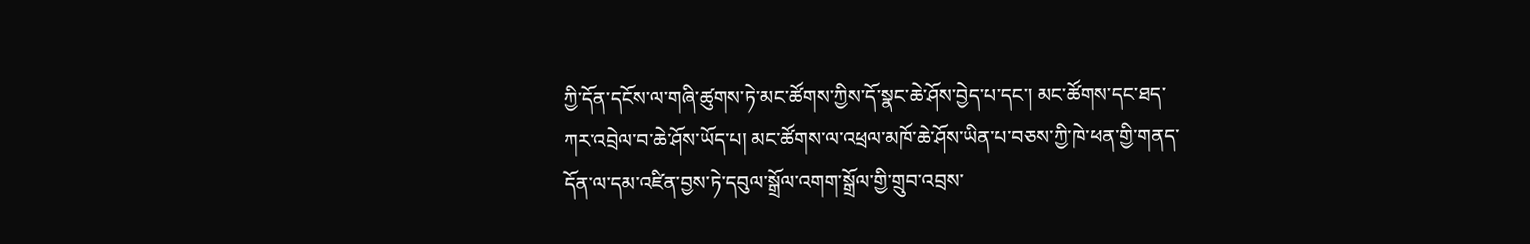ཀྱི་དོན་དངོས་ལ་གཞི་ཚུགས་ཏེ་མང་ཚོགས་ཀྱིས་དོ་སྣང་ཆེ་ཤོས་བྱེད་པ་དང་། མང་ཚོགས་དང་ཐད་ཀར་འབྲེལ་བ་ཆེ་ཤོས་ཡོད་པ། མང་ཚོགས་ལ་འཕྲལ་མཁོ་ཆེ་ཤོས་ཡིན་པ་བཅས་ཀྱི་ཁེ་ཕན་གྱི་གནད་དོན་ལ་དམ་འཛིན་བྱས་ཏེ་དབུལ་སྒྲོལ་འགག་སྒྲོལ་གྱི་གྲུབ་འབྲས་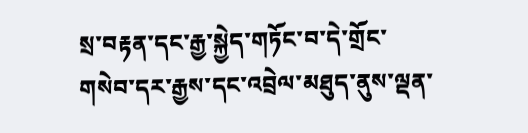སྲ་བརྟན་དང་རྒྱ་སྐྱེད་གཏོང་བ་དེ་གྲོང་གསེབ་དར་རྒྱས་དང་འབྲེལ་མཐུད་ནུས་ལྡན་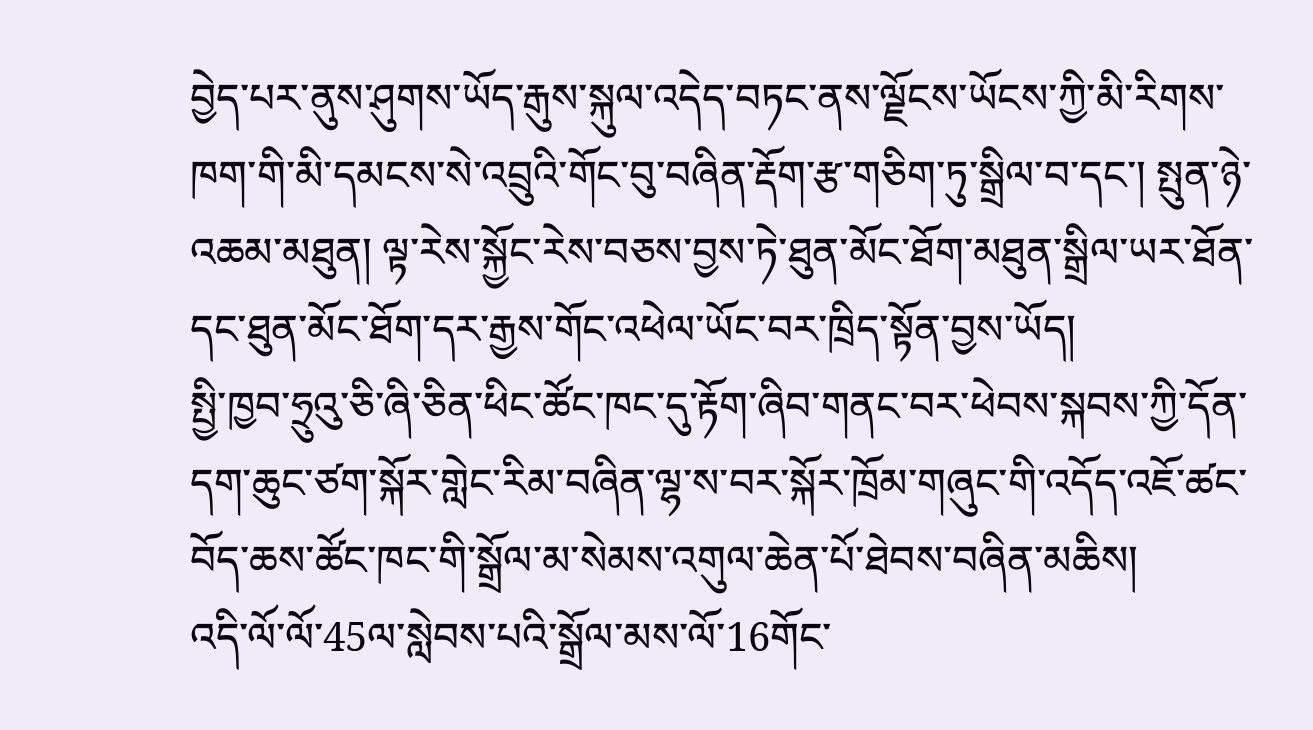བྱེད་པར་ནུས་ཤུགས་ཡོད་རྒུས་སྐུལ་འདེད་བཏང་ནས་ལྗོངས་ཡོངས་ཀྱི་མི་རིགས་ཁག་གི་མི་དམངས་སེ་འབྲུའི་གོང་བུ་བཞིན་རྡོག་རྩ་གཅིག་ཏུ་སྒྲིལ་བ་དང་། སྤུན་ཉེ་འཆམ་མཐུན། ལྟ་རེས་སྐྱོང་རེས་བཅས་བྱས་ཏེ་ཐུན་མོང་ཐོག་མཐུན་སྒྲིལ་ཡར་ཐོན་དང་ཐུན་མོང་ཐོག་དར་རྒྱས་གོང་འཕེལ་ཡོང་བར་ཁྲིད་སྟོན་བྱས་ཡོད།
སྤྱི་ཁྱབ་ཧྲུའུ་ཅི་ཞི་ཅིན་ཕིང་ཚོང་ཁང་དུ་རྟོག་ཞིབ་གནང་བར་ཕེབས་སྐབས་ཀྱི་དོན་དག་ཆུང་ཙག་སྐོར་གླེང་རིམ་བཞིན་ལྷ་ས་བར་སྐོར་ཁྲོམ་གཞུང་གི་འདོད་འཇོ་ཚང་བོད་ཆས་ཚོང་ཁང་གི་སྒྲོལ་མ་སེམས་འགུལ་ཆེན་པོ་ཐེབས་བཞིན་མཆིས།
འདི་ལོ་ལོ་45ལ་སླེབས་པའི་སྒྲོལ་མས་ལོ་16གོང་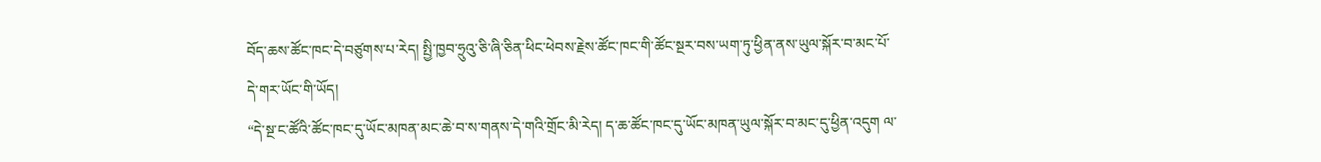བོད་ཆས་ཚོང་ཁང་དེ་བཙུགས་པ་རེད། སྤྱི་ཁྱབ་ཧྲུའུ་ཅི་ཞི་ཅིན་ཕིང་ཕེབས་རྗེས་ཚོང་ཁང་གི་ཚོང་སྔར་བས་ཡག་ཏུ་ཕྱིན་ནས་ཡུལ་སྐོར་བ་མང་པོ་དེ་གར་ཡོང་གི་ཡོད།
“དེ་སྔ་ང་ཚོའི་ཚོང་ཁང་དུ་ཡོང་མཁན་མང་ཆེ་བ་ས་གནས་དེ་གའི་གྲོང་མི་རེད། ད་ཆ་ཚོང་ཁང་དུ་ཡོང་མཁན་ཡུལ་སྐོར་བ་མང་དུ་ཕྱིན་འདུག ལ་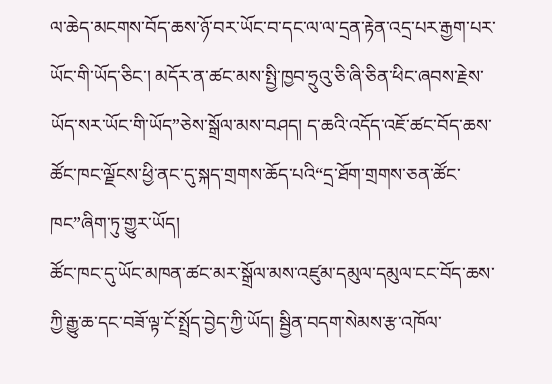ལ་ཆེད་མངགས་བོད་ཆས་ཉོ་བར་ཡོང་བ་དང་ལ་ལ་དྲན་རྟེན་འདྲ་པར་རྒྱག་པར་ཡོང་གི་ཡོད་ཅིང་། མདོར་ན་ཚང་མས་སྤྱི་ཁྱབ་ཧྲུའུ་ཅི་ཞི་ཅིན་ཕིང་ཞབས་རྗེས་ཡོད་སར་ཡོང་གི་ཡོད”ཅེས་སྒྲོལ་མས་བཤད། ད་ཆའི་འདོད་འཇོ་ཚང་བོད་ཆས་ཚོང་ཁང་ལྗོངས་ཕྱི་ནང་དུ་སྐད་གྲགས་ཆོད་པའི“དྲ་ཐོག་གྲགས་ཅན་ཚོང་ཁང”ཞིག་ཏུ་གྱུར་ཡོད།
ཚོང་ཁང་དུ་ཡོང་མཁན་ཚང་མར་སྒྲོལ་མས་འཛུམ་དམུལ་དམུལ་ངང་བོད་ཆས་ཀྱི་རྒྱུ་ཆ་དང་བཟོ་ལྟ་ངོ་སྤྲོད་བྱེད་ཀྱི་ཡོད། སྦྱིན་བདག་སེམས་རྩ་འཁོལ་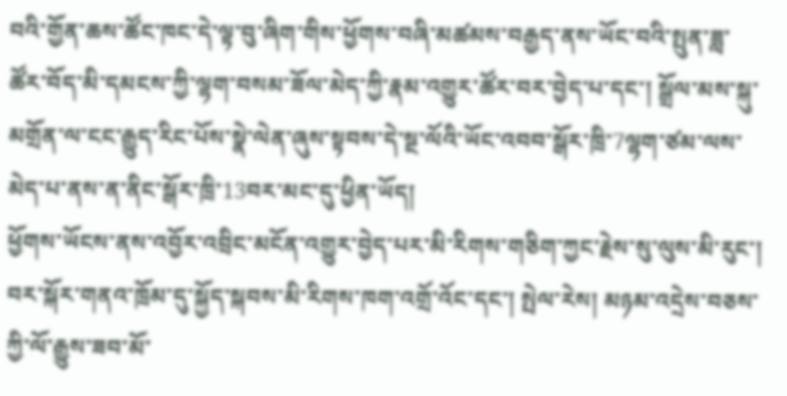བའི་གྱོན་ཆས་ཚོང་ཁང་དེ་ལྟ་བུ་ཞིག་གིས་ཕྱོགས་བཞི་མཚམས་བརྒྱད་ནས་ཡོང་བའི་སྤུན་ཟླ་ཚོར་བོད་མི་དམངས་ཀྱི་ལྷག་བསམ་ཟོལ་མེད་ཀྱི་རྣམ་འགྱུར་ཚོར་བར་བྱེད་པ་དང་། སྒྲོལ་མས་སྐུ་མགྲོན་ལ་ངང་རྒྱུད་རིང་པོས་སྣེ་ལེན་ཞུས་སྟབས་དེ་སྔ་ལོའི་ཡོང་འབབ་སྒོར་ཁྲི་7ལྷག་ཙམ་ལས་མེད་པ་ནས་ན་ནིང་སྒོར་ཁྲི་13བར་མང་དུ་ཕྱིན་ཡོད།
ཕྱོགས་ཡོངས་ནས་འབྱོར་འབྲིང་མངོན་འགྱུར་བྱེད་པར་མི་རིགས་གཅིག་ཀྱང་རྗེས་སུ་ལུས་མི་རུང་། བར་སྐོར་གནའ་ཁྲོམ་དུ་སྐྱོད་སྐབས་མི་རིགས་ཁག་འགྲོ་འོང་དང་། སྤེལ་རེས། མཉམ་འདྲེས་བཅས་ཀྱི་ལོ་རྒྱུས་ཟབ་མོ་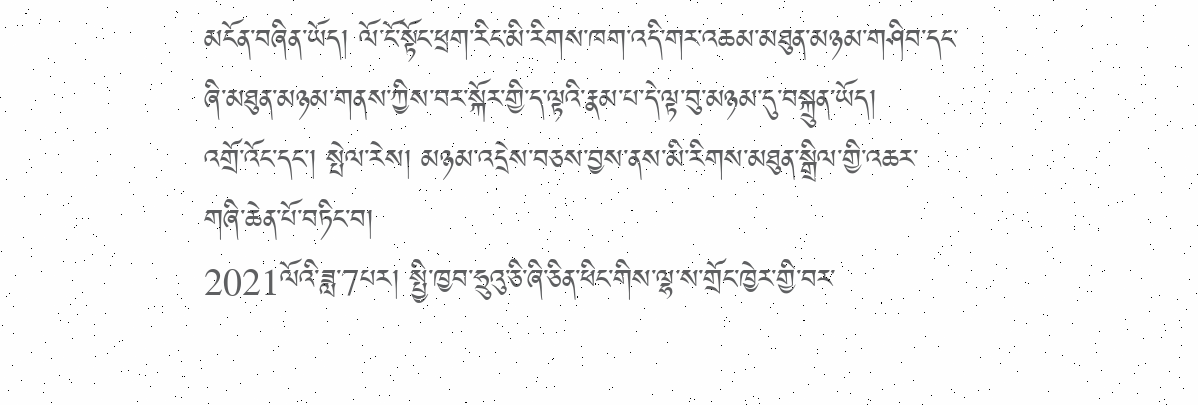མངོན་བཞིན་ཡོད། ལོ་ངོ་སྟོང་ཕྲག་རིང་མི་རིགས་ཁག་འདི་གར་འཆམ་མཐུན་མཉམ་གཤིབ་དང་ཞི་མཐུན་མཉམ་གནས་ཀྱིས་བར་སྐོར་གྱི་ད་ལྟའི་རྣམ་པ་དེ་ལྟ་བུ་མཉམ་དུ་བསྐྲུན་ཡོད།
འགྲོ་འོང་དང་། སྤེལ་རེས། མཉམ་འདྲེས་བཅས་བྱས་ནས་མི་རིགས་མཐུན་སྒྲིལ་གྱི་འཆར་གཞི་ཆེན་པོ་བཏིང་བ།
2021ལོའི་ཟླ་7པར། སྤྱི་ཁྱབ་ཧྲུའུ་ཅི་ཞི་ཅིན་ཕིང་གིས་ལྷ་ས་གྲོང་ཁྱེར་གྱི་བར་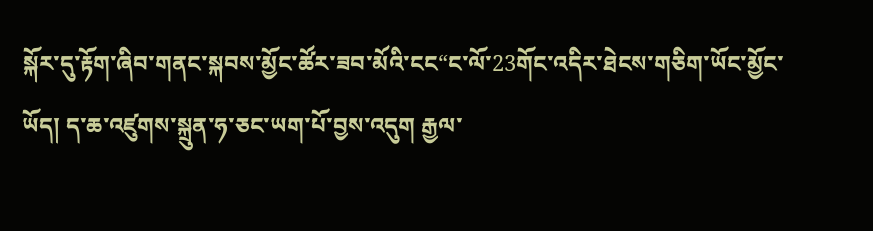སྐོར་དུ་རྟོག་ཞིབ་གནང་སྐབས་མྱོང་ཚོར་ཟབ་མོའི་ངང“ང་ལོ་23གོང་འདིར་ཐེངས་གཅིག་ཡོང་མྱོང་ཡོད། ད་ཆ་འཛུགས་སྐྲུན་ཧ་ཅང་ཡག་པོ་བྱས་འདུག རྒྱལ་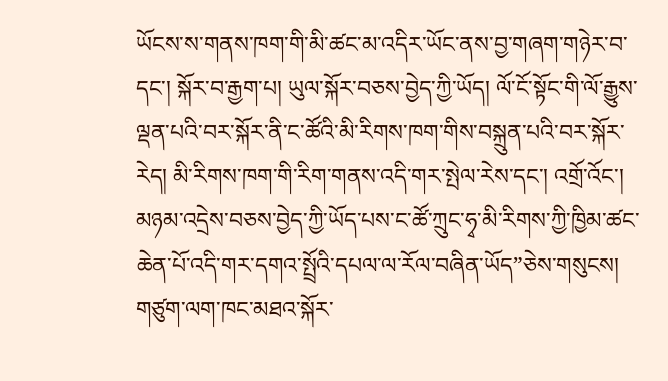ཡོངས་ས་གནས་ཁག་གི་མི་ཚང་མ་འདིར་ཡོང་ནས་བྱ་གཞག་གཉེར་བ་དང་། སྐོར་བ་རྒྱག་པ། ཡུལ་སྐོར་བཅས་བྱེད་ཀྱི་ཡོད། ལོ་ངོ་སྟོང་གི་ལོ་རྒྱུས་ལྡན་པའི་བར་སྐོར་ནི་ང་ཚོའི་མི་རིགས་ཁག་གིས་བསྐྲུན་པའི་བར་སྐོར་རེད། མི་རིགས་ཁག་གི་རིག་གནས་འདི་གར་སྤེལ་རེས་དང་། འགྲོ་འོང་། མཉམ་འདྲེས་བཅས་བྱེད་ཀྱི་ཡོད་པས་ང་ཚོ་ཀྲུང་ཧྭ་མི་རིགས་ཀྱི་ཁྱིམ་ཚང་ཆེན་པོ་འདི་གར་དགའ་སྤྲོའི་དཔལ་ལ་རོལ་བཞིན་ཡོད”ཅེས་གསུངས།
གཙུག་ལག་ཁང་མཐའ་སྐོར་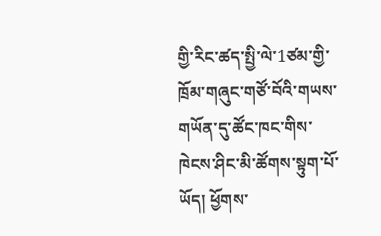གྱི་རིང་ཚད་སྤྱི་ལེ་1ཙམ་གྱི་ཁྲོམ་གཞུང་གཙོ་བོའི་གཡས་གཡོན་དུ་ཚོང་ཁང་གིས་ཁེངས་ཤིང་མི་ཚོགས་སྟུག་པོ་ཡོད། ཕྱོགས་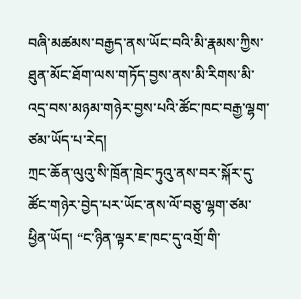བཞི་མཚམས་བརྒྱད་ནས་ཡོང་བའི་མི་རྣམས་ཀྱིས་ཐུན་མོང་ཐོག་ལས་གཏོད་བྱས་ནས་མི་རིགས་མི་འདྲ་བས་མཉམ་གཉེར་བྱས་པའི་ཚོང་ཁང་བརྒྱ་ལྷག་ཙམ་ཡོད་པ་རེད།
ཀྲང་ཆོན་ལུའུ་སི་ཁྲོན་ཁྲེང་ཏུའུ་ནས་བར་སྐོར་དུ་ཚོང་གཉེར་བྱེད་པར་ཡོང་ནས་ལོ་བཅུ་ལྷག་ཙམ་ཕྱིན་ཡོད། “ང་ཉིན་ལྟར་ཇ་ཁང་དུ་འགྲོ་གི་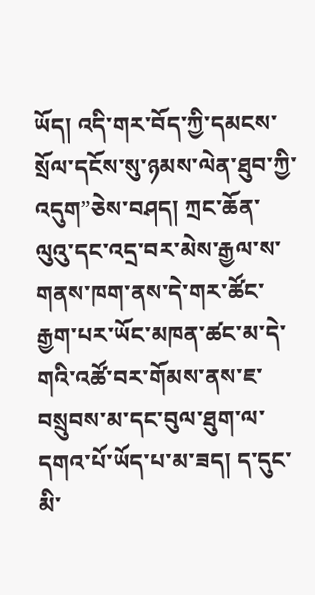ཡོད། འདི་གར་བོད་ཀྱི་དམངས་སྲོལ་དངོས་སུ་ཉམས་ལེན་ཐུབ་ཀྱི་འདུག”ཅེས་བཤད། ཀྲང་ཆོན་ལུའུ་དང་འདྲ་བར་མེས་རྒྱལ་ས་གནས་ཁག་ནས་དེ་གར་ཚོང་རྒྱག་པར་ཡོང་མཁན་ཚང་མ་དེ་གའི་འཚོ་བར་གོམས་ནས་ཇ་བསྲུབས་མ་དང་བུལ་ཐུག་ལ་དགའ་པོ་ཡོད་པ་མ་ཟད། ད་དུང་མི་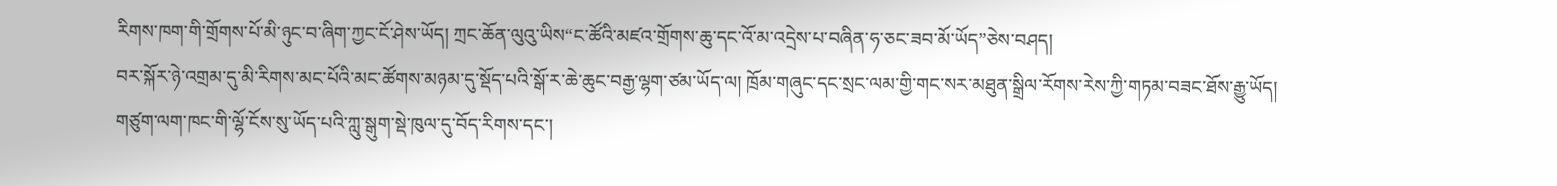རིགས་ཁག་གི་གྲོགས་པོ་མི་ཉུང་བ་ཞིག་ཀྱང་ངོ་ཤེས་ཡོད། ཀྲང་ཆོན་ལུའུ་ཡིས“ང་ཚོའི་མཛའ་གྲོགས་ཆུ་དང་འོ་མ་འདྲེས་པ་བཞིན་ཧ་ཅང་ཟབ་མོ་ཡོད”ཅེས་བཤད།
བར་སྐོར་ཉེ་འགྲམ་དུ་མི་རིགས་མང་པོའི་མང་ཚོགས་མཉམ་དུ་སྡོད་པའི་སྒོ་ར་ཆེ་ཆུང་བརྒྱ་ལྷག་ཙམ་ཡོད་ལ། ཁྲོམ་གཞུང་དང་སྲང་ལམ་གྱི་གང་སར་མཐུན་སྒྲིལ་རོགས་རེས་ཀྱི་གཏམ་བཟང་ཐོས་རྒྱུ་ཡོད།
གཙུག་ལག་ཁང་གི་ལྷོ་ངོས་སུ་ཡོད་པའི་ཀླུ་སྒུག་སྡེ་ཁུལ་དུ་བོད་རིགས་དང་།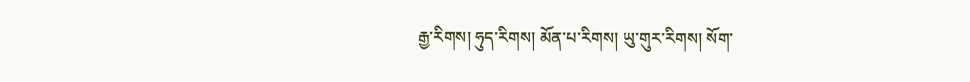རྒྱ་རིགས། ཧུད་རིགས། མོན་པ་རིགས། ཡུ་གུར་རིགས། སོག་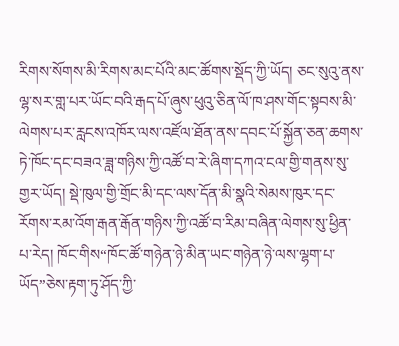རིགས་སོགས་མི་རིགས་མང་པོའི་མང་ཚོགས་སྡོད་ཀྱི་ཡོད། ཅང་སུའུ་ནས་ལྷ་སར་གླ་པར་ཡོང་བའི་རྒད་པོ་ཞུས་ཕུའུ་ཅིན་ལོ་ཁ་ཤས་གོང་སྟབས་མི་ལེགས་པར་རླངས་འཁོར་ལས་འཛོལ་ཐོན་ནས་དབང་པོ་སྐྱོན་ཅན་ཆགས་ཏེ་ཁོང་དང་བཟའ་ཟླ་གཉིས་ཀྱི་འཚོ་བ་རེ་ཞིག་དཀའ་ངལ་གྱི་གནས་སུ་གྱར་ཡོད། སྡེ་ཁུལ་གྱི་གྲོང་མི་དང་ལས་དོན་མི་སྣའི་སེམས་ཁུར་དང་རོགས་རམ་འོག་རྒན་རྒོན་གཉིས་ཀྱི་འཚོ་བ་རིམ་བཞིན་ལེགས་སུ་ཕྱིན་པ་རེད། ཁོང་གིས“ཁོང་ཚོ་གཉེན་ཉེ་མིན་ཡང་གཉེན་ཉེ་ལས་ལྷག་པ་ཡོད”ཅེས་རྟག་ཏུ་ཤོད་ཀྱི་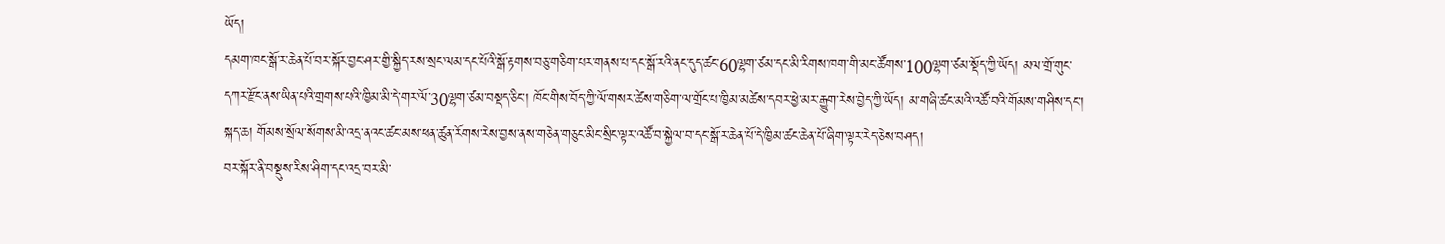ཡོད།
དམག་ཁང་སྒོ་ར་ཆེན་པོ་བར་སྐོར་བྱང་ཤར་གྱི་སྐྱིད་རས་སྲང་ལམ་དང་པོའི་སྒོ་རྟགས་བཅུ་གཅིག་པར་གནས་པ་དང་སྒོ་རའི་ནང་དུད་ཚང་60ལྷག་ཙམ་དང་མི་རིགས་ཁག་གི་མང་ཚོགས་100ལྷག་ཙམ་སྡོད་ཀྱི་ཡོད། མལ་གྲོ་གུང་དཀར་རྫོང་ནས་ཡིན་པའི་གྲགས་པའི་ཁྱིམ་མི་དེ་གར་ལོ་30ལྷག་ཙམ་བསྡད་ཅིང་། ཁོང་གིས་བོད་ཀྱི་ལོ་གསར་ཚེས་གཅིག་ལ་གྲོང་པ་ཁྱིམ་མཚེས་དབར་ཕྱེ་མར་རྒྱུག་རེས་བྱེད་ཀྱི་ཡོད། མ་གཞི་ཚང་མའི་འཚོ་བའི་གོམས་གཤིས་དང་། སྐད་ཆ། གོམས་སྲོལ་སོགས་མི་འདྲ་ནའང་ཚང་མས་ཕན་ཚུན་རོགས་རེས་བྱས་ནས་གཅེན་གཅུང་མིང་སྲིང་ལྟར་འཚོ་བ་སྐྱེལ་བ་དང་སྒོ་ར་ཆེན་པོ་དེ་ཁྱིམ་ཚང་ཆེན་པོ་ཞིག་ལྟར་རེད་ཅེས་བཤད།
བར་སྐོར་ནི་བསྡུས་རིས་ཤིག་དང་འདྲ་བར་མི་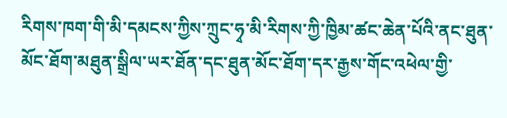རིགས་ཁག་གི་མི་དམངས་ཀྱིས་ཀྲུང་ཧྭ་མི་རིགས་ཀྱི་ཁྱིམ་ཚང་ཆེན་པོའི་ནང་ཐུན་མོང་ཐོག་མཐུན་སྒྲིལ་ཡར་ཐོན་དང་ཐུན་མོང་ཐོག་དར་རྒྱས་གོང་འཕེལ་གྱི་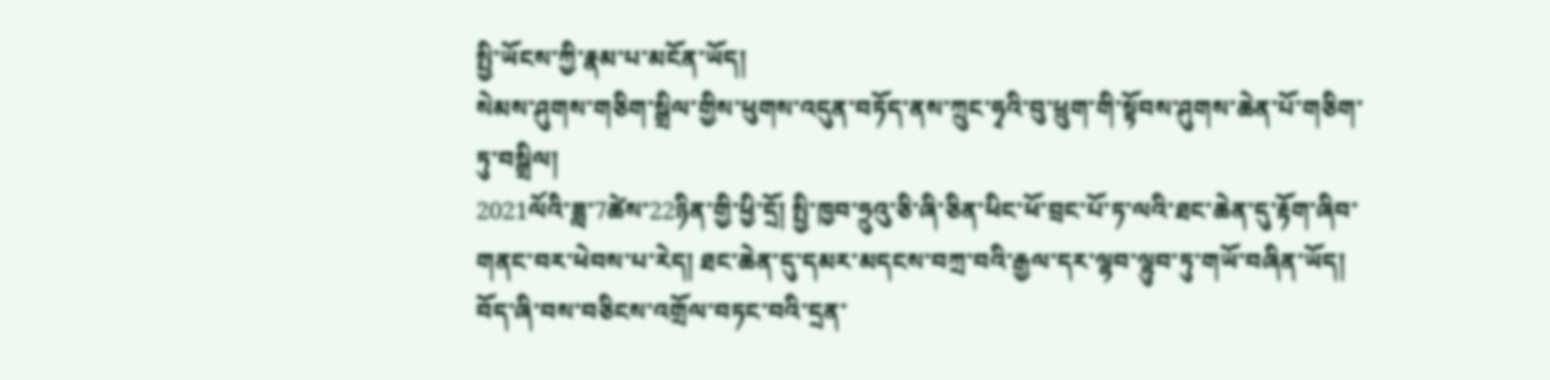སྤྱི་ཡོངས་ཀྱི་རྣམ་པ་མངོན་ཡོད།
སེམས་ཤུགས་གཅིག་སྒྲིལ་གྱིས་ཕུགས་འདུན་བཏོད་ནས་ཀྲུང་ཧྭའི་བུ་ཕྲུག་གི་སྟོབས་ཤུགས་ཆེན་པོ་གཅིག་ཏུ་བསྒྲིལ།
2021ལོའི་ཟླ་7ཚེས་22ཉིན་གྱི་ཕྱི་དྲོ། སྤྱི་ཁྱབ་ཧྲུའུ་ཅི་ཞི་ཅིན་ཕིང་ཕོ་བྲང་པོ་ཏ་ལའི་ཐང་ཆེན་དུ་རྟོག་ཞིབ་གནང་བར་ཕེབས་པ་རེད། ཐང་ཆེན་དུ་དམར་མདངས་བཀྲ་བའི་རྒྱལ་དར་ལྷབ་ལྷུབ་ཏུ་གཡོ་བཞིན་ཡོད། བོད་ཞི་བས་བཅིངས་འགྲོལ་བཏང་བའི་དྲན་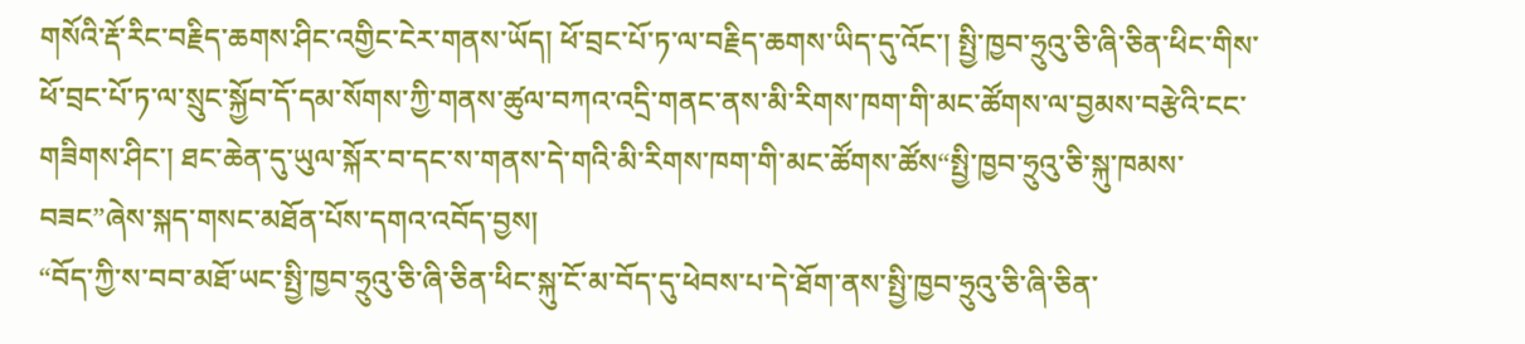གསོའི་རྡོ་རིང་བརྗིད་ཆགས་ཤིང་འགྱིང་ངེར་གནས་ཡོད། ཕོ་བྲང་པོ་ཏ་ལ་བརྗིད་ཆགས་ཡིད་དུ་འོང་། སྤྱི་ཁྱབ་ཧྲུའུ་ཅི་ཞི་ཅིན་ཕིང་གིས་ཕོ་བྲང་པོ་ཏ་ལ་སྲུང་སྐྱོབ་དོ་དམ་སོགས་ཀྱི་གནས་ཚུལ་བཀའ་འདྲི་གནང་ནས་མི་རིགས་ཁག་གི་མང་ཚོགས་ལ་བྱམས་བརྩེའི་ངང་གཟིགས་ཤིང་། ཐང་ཆེན་དུ་ཡུལ་སྐོར་བ་དང་ས་གནས་དེ་གའི་མི་རིགས་ཁག་གི་མང་ཚོགས་ཚོས“སྤྱི་ཁྱབ་ཧྲུའུ་ཅི་སྐུ་ཁམས་བཟང”ཞེས་སྐད་གསང་མཐོན་པོས་དགའ་འབོད་བྱས།
“བོད་ཀྱི་ས་བབ་མཐོ་ཡང་སྤྱི་ཁྱབ་ཧྲུའུ་ཅི་ཞི་ཅིན་ཕིང་སྐུ་ངོ་མ་བོད་དུ་ཕེབས་པ་དེ་ཐོག་ནས་སྤྱི་ཁྱབ་ཧྲུའུ་ཅི་ཞི་ཅིན་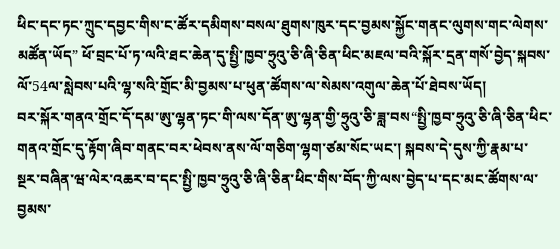ཕིང་དང་ཏང་ཀྲུང་དབྱང་གིས་ང་ཚོར་དམིགས་བསལ་ཐུགས་ཁུར་དང་བྱམས་སྐྱོང་གནང་ལུགས་གང་ལེགས་མཚོན་ཡོད” ཕོ་བྲང་པོ་ཏ་ལའི་ཐང་ཆེན་དུ་སྤྱི་ཁྱབ་ཧྲུའུ་ཅི་ཞི་ཅིན་ཕིང་མཇལ་བའི་སྐོར་དྲན་གསོ་བྱེད་སྐབས་ལོ་54ལ་སླེབས་པའི་ལྷ་སའི་གྲོང་མི་བྱམས་པ་ཕུན་ཚོགས་ལ་སེམས་འགུལ་ཆེན་པོ་ཐེབས་ཡོད།
བར་སྐོར་གནའ་གྲོང་དོ་དམ་ཨུ་ལྷན་ཏང་གི་ལས་དོན་ཨུ་ལྷན་གྱི་ཧྲུའུ་ཅི་ཟླ་བས“སྤྱི་ཁྱབ་ཧྲུའུ་ཅི་ཞི་ཅིན་ཕིང་གནའ་གྲོང་དུ་རྟོག་ཞིབ་གནང་བར་ཕེབས་ནས་ལོ་གཅིག་ལྷག་ཙམ་སོང་ཡང་། སྐབས་དེ་དུས་ཀྱི་རྣམ་པ་སྔར་བཞིན་ཝ་ལེར་འཆར་བ་དང་སྤྱི་ཁྱབ་ཧྲུའུ་ཅི་ཞི་ཅིན་ཕིང་གིས་བོད་ཀྱི་ལས་བྱེད་པ་དང་མང་ཚོགས་ལ་བྱམས་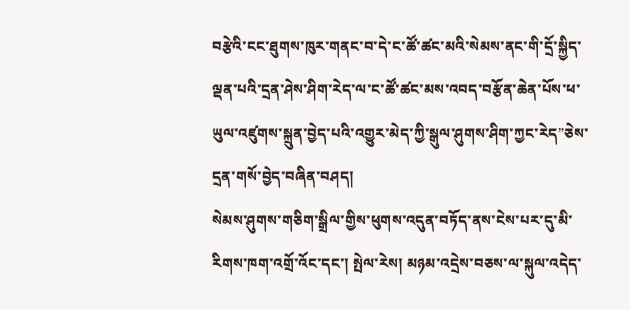བརྩེའི་ངང་ཐུགས་ཁུར་གནང་བ་དེ་ང་ཚོ་ཚང་མའི་སེམས་ནང་གི་དྲོ་སྐྱིད་ལྡན་པའི་དྲན་ཤེས་ཤིག་རེད་ལ་ང་ཚོ་ཚང་མས་འབད་བརྩོན་ཆེན་པོས་ཕ་ཡུལ་འཛུགས་སྐྲུན་བྱེད་པའི་འགྱུར་མེད་ཀྱི་སྒུལ་ཤུགས་ཤིག་ཀྱང་རེད”ཅེས་དྲན་གསོ་བྱེད་བཞིན་བཤད།
སེམས་ཤུགས་གཅིག་སྒྲིལ་གྱིས་ཕུགས་འདུན་བཏོད་ནས་ངེས་པར་དུ་མི་རིགས་ཁག་འགྲོ་འོང་དང་། སྤེལ་རེས། མཉམ་འདྲེས་བཅས་ལ་སྐུལ་འདེད་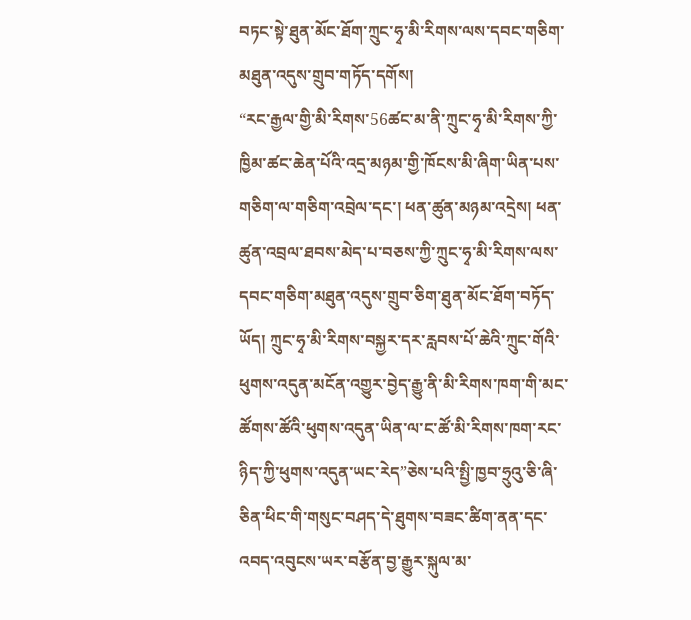བཏང་སྟེ་ཐུན་མོང་ཐོག་ཀྲུང་ཧྭ་མི་རིགས་ལས་དབང་གཅིག་མཐུན་འདུས་གྲུབ་གཏོད་དགོས།
“རང་རྒྱལ་གྱི་མི་རིགས་56ཚང་མ་ནི་ཀྲུང་ཧྭ་མི་རིགས་ཀྱི་ཁྱིམ་ཚང་ཆེན་པོའི་འདྲ་མཉམ་གྱི་ཁོངས་མི་ཞིག་ཡིན་པས་གཅིག་ལ་གཅིག་འབྲེལ་དང་། ཕན་ཚུན་མཉམ་འདྲེས། ཕན་ཚུན་འབྲལ་ཐབས་མེད་པ་བཅས་ཀྱི་ཀྲུང་ཧྭ་མི་རིགས་ལས་དབང་གཅིག་མཐུན་འདུས་གྲུབ་ཅིག་ཐུན་མོང་ཐོག་བཏོད་ཡོད། ཀྲུང་ཧྭ་མི་རིགས་བསྐྱར་དར་རླབས་པོ་ཆེའི་ཀྲུང་གོའི་ཕུགས་འདུན་མངོན་འགྱུར་བྱེད་རྒྱུ་ནི་མི་རིགས་ཁག་གི་མང་ཚོགས་ཚོའི་ཕུགས་འདུན་ཡིན་ལ་ང་ཚོ་མི་རིགས་ཁག་རང་ཉིད་ཀྱི་ཕུགས་འདུན་ཡང་རེད”ཅེས་པའི་སྤྱི་ཁྱབ་ཧྲུའུ་ཅི་ཞི་ཅིན་ཕིང་གི་གསུང་བཤད་དེ་ཐུགས་བཟང་ཚིག་ནན་དང་འབད་འབུངས་ཡར་བརྩོན་བྱ་རྒྱུར་སྐུལ་མ་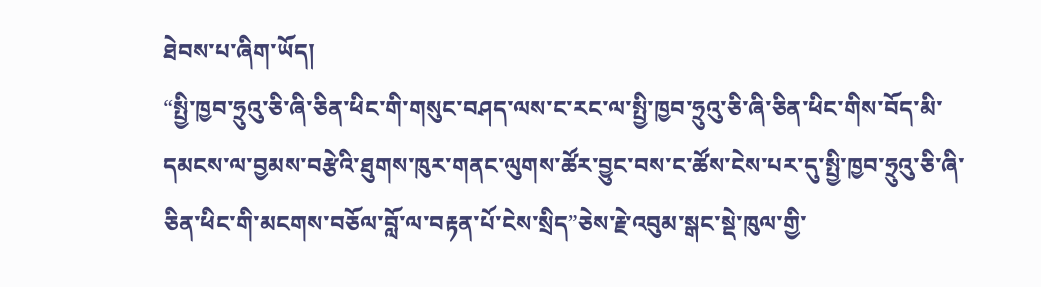ཐེབས་པ་ཞིག་ཡོད།
“སྤྱི་ཁྱབ་ཧྲུའུ་ཅི་ཞི་ཅིན་ཕིང་གི་གསུང་བཤད་ལས་ང་རང་ལ་སྤྱི་ཁྱབ་ཧྲུའུ་ཅི་ཞི་ཅིན་ཕིང་གིས་བོད་མི་དམངས་ལ་བྱམས་བརྩེའི་ཐུགས་ཁུར་གནང་ལུགས་ཚོར་བྱུང་བས་ང་ཚོས་ངེས་པར་དུ་སྤྱི་ཁྱབ་ཧྲུའུ་ཅི་ཞི་ཅིན་ཕིང་གི་མངགས་བཅོལ་བློ་ལ་བརྟན་པོ་ངེས་སྲིད”ཅེས་རྗེ་འབུམ་སྒང་སྡེ་ཁུལ་གྱི་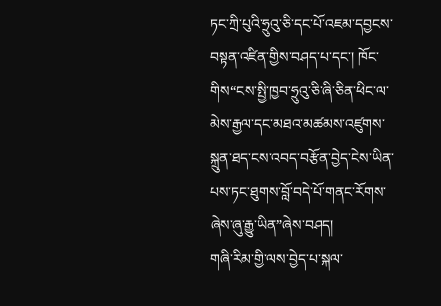ཏང་ཀྲི་པུའི་ཧྲུའུ་ཅི་དང་པོ་འཇམ་དབྱངས་བསྟན་འཛིན་གྱིས་བཤད་པ་དང་། ཁོང་གིས“ངས་སྤྱི་ཁྱབ་ཧྲུའུ་ཅི་ཞི་ཅིན་ཕིང་ལ་མེས་རྒྱལ་དང་མཐའ་མཚམས་འཛུགས་སྐྲུན་ཐད་ངས་འབད་བརྩོན་བྱེད་ངེས་ཡིན་པས་ཏང་ཐུགས་བློ་བདེ་པོ་གནང་རོགས་ཞེས་ཞུ་རྒྱུ་ཡིན”ཞེས་བཤད།
གཞི་རིམ་གྱི་ལས་བྱེད་པ་སྐལ་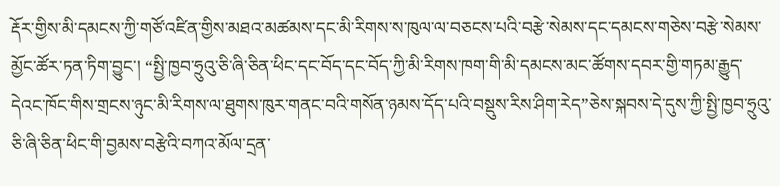རྡོར་གྱིས་མི་དམངས་ཀྱི་གཙོ་འཛིན་གྱིས་མཐའ་མཚམས་དང་མི་རིགས་ས་ཁུལ་ལ་བཅངས་པའི་བརྩེ་སེམས་དང་དམངས་གཅེས་བརྩེ་སེམས་མྱོང་ཚོར་ཏན་ཏིག་བྱུང་། “སྤྱི་ཁྱབ་ཧྲུའུ་ཅི་ཞི་ཅིན་ཕིང་དང་བོད་དང་བོད་ཀྱི་མི་རིགས་ཁག་གི་མི་དམངས་མང་ཚོགས་དབར་གྱི་གཏམ་རྒྱུད་དེའང་ཁོང་གིས་གྲངས་ཉུང་མི་རིགས་ལ་ཐུགས་ཁུར་གནང་བའི་གསོན་ཉམས་དོད་པའི་བསྡུས་རིས་ཤིག་རེད”ཅེས་སྐབས་དེ་དུས་ཀྱི་སྤྱི་ཁྱབ་ཧྲུའུ་ཅི་ཞི་ཅིན་ཕིང་གི་བྱམས་བརྩེའི་བཀའ་མོལ་དྲན་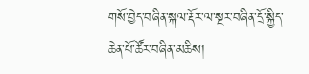གསོ་བྱེད་བཞིན་སྐལ་རྡོར་ལ་སྔར་བཞིན་དྲོ་སྐྱིད་ཆེན་པོ་ཚོར་བཞིན་མཆིས།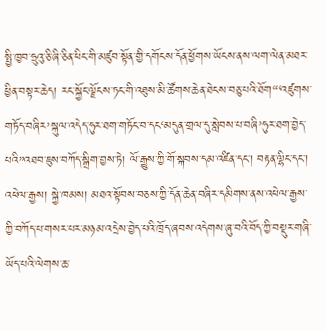སྤྱི་ཁྱབ་ཧྲུའུ་ཅི་ཞི་ཅིན་ཕིང་གི་མཛུབ་སྟོན་གྱི་དགོངས་དོན་ཕྱོགས་ཡོངས་ནས་ལག་ལེན་མཐར་ཕྱིན་བསྟར་ཆེད། རང་སྐྱོང་ལྗོངས་ཏང་གི་འཐུས་མི་ཚོགས་ཆེན་ཐེངས་བཅུ་པའི་ཐོག“‘འཛུགས་གཏོད་བཞིར’སྐུལ་འདེད་ཧུར་ཐག་གཏོང་བ་དང‘མདུན་གྲལ་དུ་སླེབས་པ་བཞི’ཧུར་ཐག་བྱེད་པའི”འཐབ་ཇུས་བཀོད་སྒྲིག་བྱས་ཏེ། ལོ་རྒྱུས་ཀྱི་གོ་སྐབས་དམ་འཛིན་དང་། བརྟན་ལྷིང་དང་། འཕེལ་རྒྱས། སྐྱེ་ཁམས། མཐའ་སྟོབས་བཅས་ཀྱི་དོན་ཆེན་བཞིར་དམིགས་ནས་འཕེལ་རྒྱས་ཀྱི་བཀོད་པ་གསར་པར་མཉམ་འདྲེས་བྱེད་པའི་ཁྲོད་ཞབས་འདེགས་ཞུ་བའི་བོད་ཀྱི་བསྡུར་གཞི་ཡོད་པའི་ལེགས་ཆ་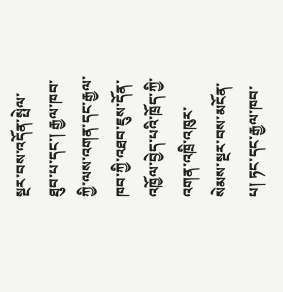སྔར་བས་འདོན་སྤེལ་ཐུབ་པ་དང་། རྒྱལ་ཁབ་ཀྱི་ལས་འགན་དང་རྒྱལ་ཁབ་ཀྱི་འཐབ་ཇུས་དོན་འཁྱོལ་བྱེད་པའི་ཁྲོད་ཀྱི་འགན་འཁྲི་འཁུར་སེམས་སྔར་བས་མངོན་པ། ཏང་དང་རྒྱལ་ཁབ་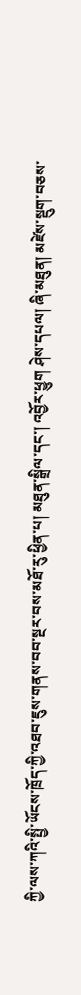ཀྱི་ལས་ཀའི་སྤྱི་ཡོངས་ཁྲོད་ཀྱི་འཐབ་ཇུས་གནས་བབ་སྔར་བས་མཐོ་རུ་ཕྱིན་པ། མཐུན་སྒྲིལ་དང་། འབྱོར་ཕྱུག ཤེས་དཔལ། ཞི་མཐུན། མཛེས་སྡུག་བཅས་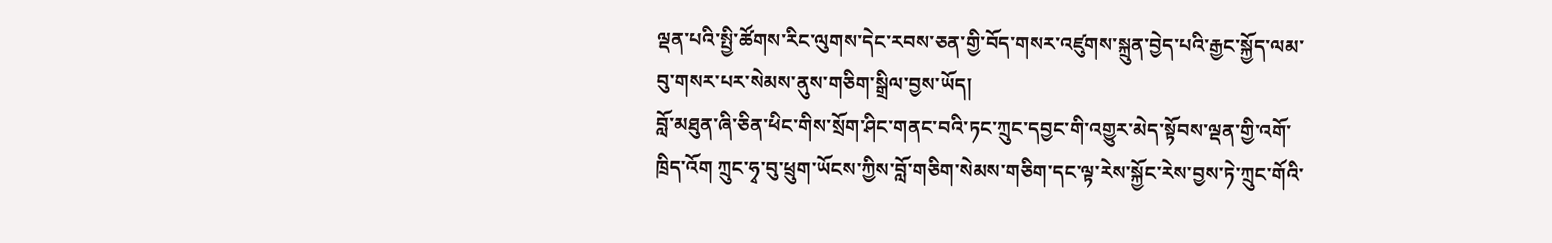ལྡན་པའི་སྤྱི་ཚོགས་རིང་ལུགས་དེང་རབས་ཅན་གྱི་བོད་གསར་འཛུགས་སྐྲུན་བྱེད་པའི་རྒྱང་སྐྱོད་ལམ་བུ་གསར་པར་སེམས་ནུས་གཅིག་སྒྲིལ་བྱས་ཡོད།
བློ་མཐུན་ཞི་ཅིན་ཕིང་གིས་སྲོག་ཤིང་གནང་བའི་ཏང་ཀྲུང་དབྱང་གི་འགྱུར་མེད་སྟོབས་ལྡན་གྱི་འགོ་ཁྲིད་འོག ཀྲུང་ཧྭ་བུ་ཕྲུག་ཡོངས་ཀྱིས་བློ་གཅིག་སེམས་གཅིག་དང་ལྟ་རེས་སྐྱོང་རེས་བྱས་ཏེ་ཀྲུང་གོའི་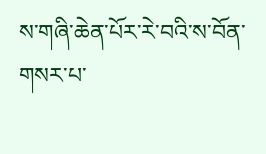ས་གཞི་ཆེན་པོར་རེ་བའི་ས་བོན་གསར་པ་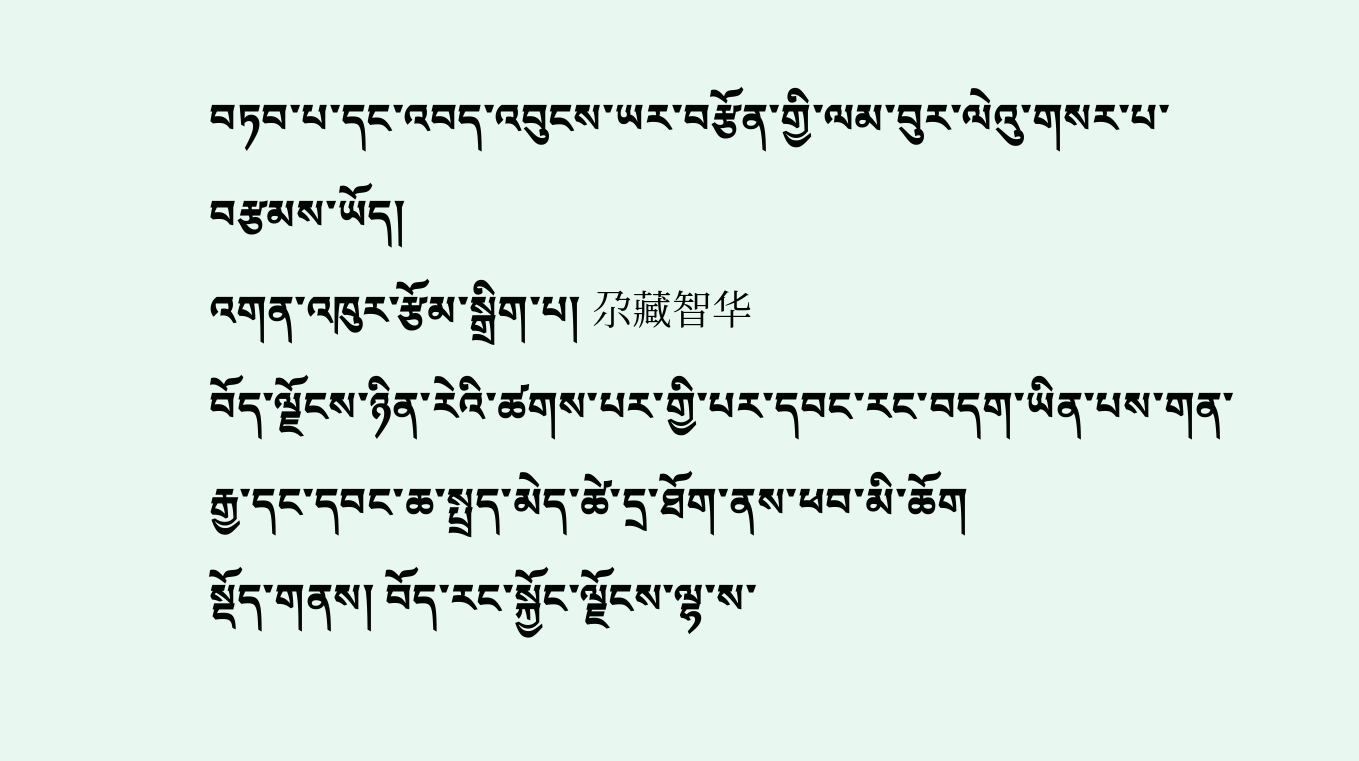བཏབ་པ་དང་འབད་འབུངས་ཡར་བརྩོན་གྱི་ལམ་བུར་ལེའུ་གསར་པ་བརྩམས་ཡོད།
འགན་འཁུར་རྩོམ་སྒྲིག་པ། 尕藏智华
བོད་ལྗོངས་ཉིན་རེའི་ཚགས་པར་གྱི་པར་དབང་རང་བདག་ཡིན་པས་གན་རྒྱ་དང་དབང་ཆ་སྤྲད་མེད་ཚེ་དྲ་ཐོག་ནས་ཕབ་མི་ཆོག
སྡོད་གནས། བོད་རང་སྐྱོང་ལྗོངས་ལྷ་ས་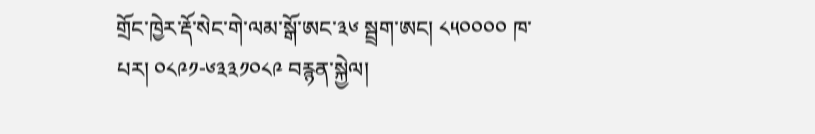གྲོང་ཁྱེར་རྡོ་སེང་གེ་ལམ་སྒོ་ཨང་༣༦ སྦྲག་ཨང། ༨༥༠༠༠༠ ཁ་པར། ༠༨༩༡-༦༣༣༡༠༨༩ བརྙན་སྐྱེལ།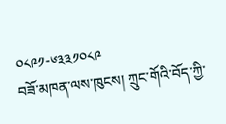༠༨༩༡-༦༣༣༡༠༨༩
བཟོ་མཁན་ལས་ཁུངས། ཀྲུང་གོའི་བོད་ཀྱི་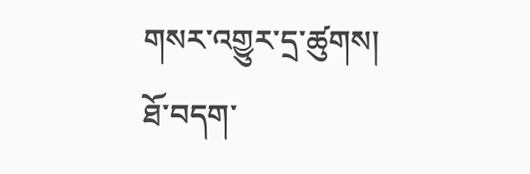གསར་འགྱུར་དྲ་ཚུགས།
ཐོ་བདག་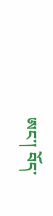ཨང་། བོད་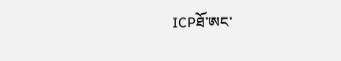ICPཐོ་ཨང་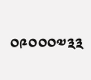༠༩༠༠༠༧༣༣